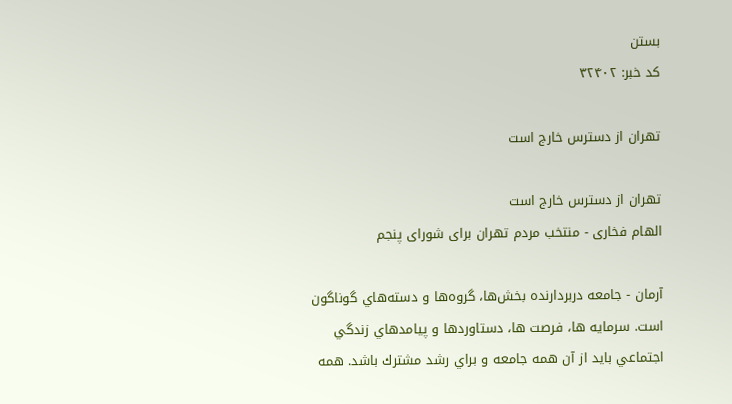بستن
کد خبر: ۳۲۴۰۲

تهران از دسترس خارج است

تهران از دسترس خارج است
الهام فخاری - منتخب مردم تهران برای شورای پنجم

آرمان - جامعه دربردارنده بخش‌ها، گروه‌ها و دسته‌هاي گوناگون است. سرمايه ها، فرصت ها، دستاوردها و پيامدهاي زندگي اجتماعي باید از آن همه جامعه و براي رشد مشترك باشد. همه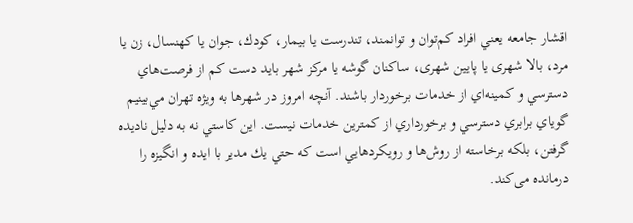اقشار جامعه يعني افراد كم‌توان و توانمند، تندرست يا بيمار، كودك، جوان يا كهنسال، زن يا مرد، بالا شهری یا پايين شهری، ساکنان گوشه يا مركز شهر بايد دست كم از فرصت‌هاي دسترسي و كمينه‌اي از خدمات برخوردار باشند. آنچه امروز در شهرها به ويژه تهران مي‌بينيم گوياي برابري دسترسي و برخورداري از كمترين خدمات نيست. اين كاستي نه به دليل ناديده گرفتن، بلكه برخاسته از روش‌ها و رويكردهايي است كه حتي يك مدير با ايده و انگيزه را درمانده می‌کند.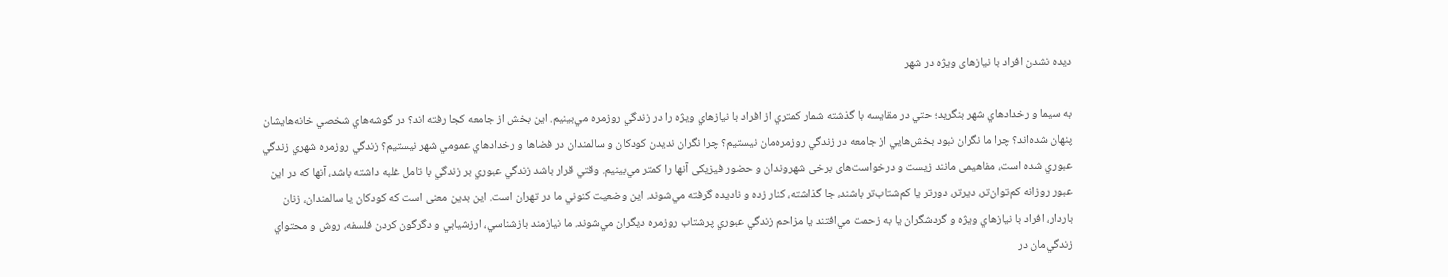دیده نشدن افراد با نیازهای ویژه در شهر

به سيما و رخدادهاي شهر بنگريد؛ حتي در مقايسه با گذشته شمار كمتري از افراد با نيازهاي ويژه را در زندگي روزمره مي‌بينيم. اين بخش از جامعه كجا رفته‌ اند؟ در گوشه‌هاي شخصي خانه‌هايشان پنهان شده‌اند؟ چرا ما نگران نبود بخش‌هايي از جامعه در زندگي روزمره‌مان نيستيم؟ چرا نگران نديدن كودكان و سالمندان در فضاها و رخدادهاي عمومي شهر نيستيم؟ زندگي روزمره شهري زندگي عبوري شده است، مفاهیمی مانند زيست و درخواست‌های برخی شهروندان و حضور فیزیکی آنها را كمتر مي‌بينيم. وقتي قرار باشد زندگي عبوري بر زندگي با تامل غلبه داشته باشد، آنها كه در اين عبور روزانه كم‌توان‌تر، ديرتر، دورتر يا كم‌شتاب‌تر باشند، جا گذاشته، كنار زده و ناديده گرفته مي‌شوند. اين وضعيت كنوني ما در تهران است. این بدین معنی است که كودكان يا سالمندان، زنان باردار، افراد با نيازهاي ويژه و گردشگران يا به زحمت مي‌افتند يا مزاحم زندگي عبوري پرشتاب روزمره دیگران مي‌شوند. ما نيازمند بازشناسي، ارزشيابي و دگرگون كردن فلسفه، روش و محتواي زندگي‌مان در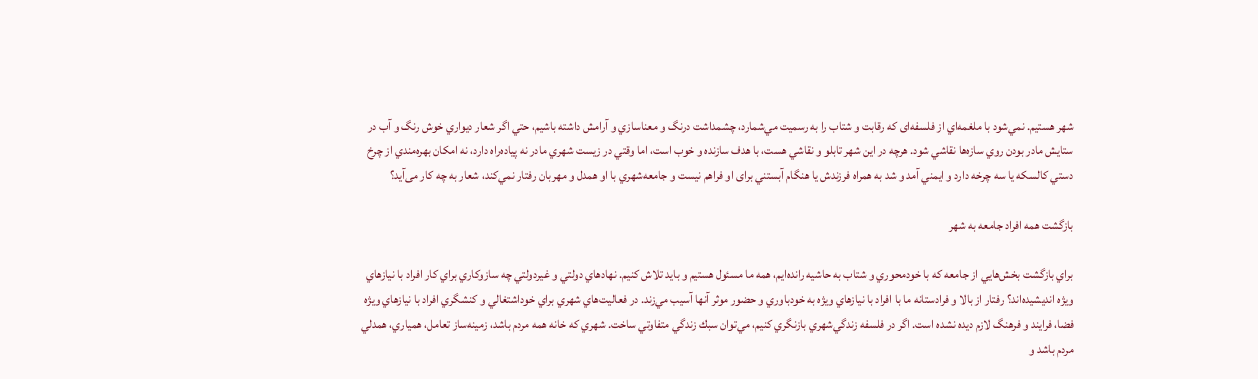شهر هستيم. نمي‌شود با ملغمه‌اي از فلسفه‌ای که رقابت و شتاب را به رسميت مي‌شمارد، چشمداشت درنگ و معناسازي و آرامش داشته باشيم، حتي اگر شعار ديواري خوش رنگ و آب در ستايش مادر بودن روي سازه‌ها نقاشي شود. هرچه در اين شهر تابلو و نقاشي هست، با هدف سازنده و خوب است، اما وقتي در زيست شهري مادر نه پياده‌راه دارد، نه امكان بهره‌مندي از چرخ دستي كالسكه يا سه چرخه دارد و ايمني آمد و شد به همراه فرزندش يا هنگام آبستني برای او فراهم نیست و جامعه‌شهري با او همدل و مهربان رفتار نمي‌كند، شعار به چه كار می‌آید؟

بازگشت همه افراد جامعه به شهر

براي بازگشت بخش‌هايي از جامعه كه با خودمحوري و شتاب به حاشيه رانده‌ايم، همه ما مسئول هستيم و بايد تلاش كنيم. نهادهاي دولتي و غيردولتي چه سازوكاري براي كار افراد با نيازهاي ويژه انديشيده‌اند؟ رفتار از بالا و فرادستانه ما با افراد با نيازهاي ويژه به خودباوري و حضور موثر آنها آسيب مي‌زند. در فعاليت‌هاي شهري براي خوداشتغالي و كنشگري افراد با نيازهاي ويژه فضا، فرايند و فرهنگ لازم ديده نشده است. اگر در فلسفه زندگي‌شهري بازنگري كنيم، مي‌توان سبك زندگي متفاوتي ساخت. شهري كه خانه همه مردم باشد، زمينه‌ساز تعامل، همياري، همدلي مردم باشد و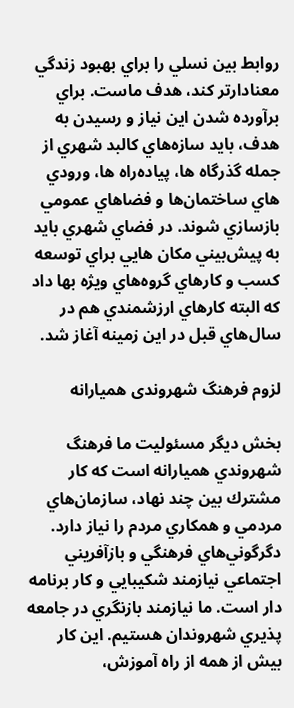روابط بين نسلي را براي بهبود زندگي معنادارتر كند، هدف ماست. براي برآورده شدن اين نياز و رسيدن به هدف، بايد سازه‌هاي كالبد شهري از جمله گذرگاه ها، پياده‌راه ها، ورودي هاي ساختمان‌ها و فضاهاي عمومي بازسازي شوند. در فضاي شهري بايد به پيش‌بيني مكان هايي براي توسعه كسب و كارهاي گروه‌هاي ويژه بها داد كه البته كارهاي ارزشمندي هم در سال‌هاي قبل در اين زمينه آغاز شد.

لزوم فرهنگ شهروندی همیارانه

بخش ديگر مسئوليت ما فرهنگ شهروندي هميارانه است كه كار مشترك بين چند نهاد، سازمان‌هاي مردمي و همكاري مردم را نياز دارد. دگرگوني‌هاي فرهنگي و بازآفريني اجتماعي نيازمند شكيبايي و كار برنامه دار است. ما نيازمند بازنگري در جامعه پذيري شهروندان هستيم. اين كار بيش از همه از راه آموزش،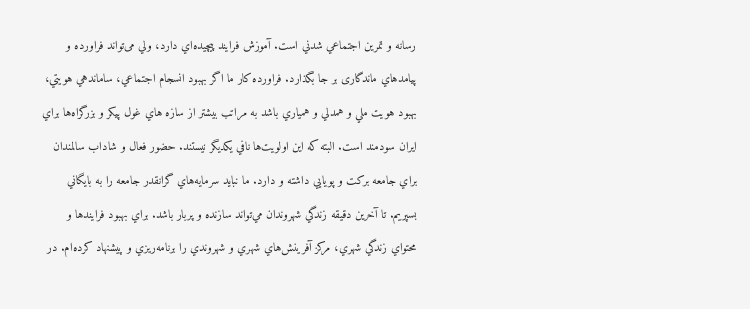رسانه و تمرين اجتماعي شدني است. آموزش فرايند پيچيده‌اي دارد، ولي می‌تواند فراورده و پيامدهاي ماندگاری بر جا بگذارد. فراورده كار ما اگر بهبود انسجام اجتماعي، ساماندهي هويتي، بهبود هويت ملي و همدلي و همياري باشد به مراتب بيشتر از سازه هاي غول پيكر و بزرگراه‌ها براي ايران سودمند است. البته كه اين اولويت‌ها نافي يكديگر نيستند. حضور فعال و شاداب سالمندان براي جامعه بركت و پويايي داشته و دارد. ما نبايد سرمايه‌هاي گرانقدر جامعه را به بايگاني بسپريم. تا آخرين دقيقه زندگي شهروندان مي‌تواند سازنده و پربار باشد. براي بهبود فرايندها و محتواي زندگي شهري، مركز آفرينش‌هاي شهري و شهروندي را برنامه‌ريزي و پيشنهاد كرده‌ام. در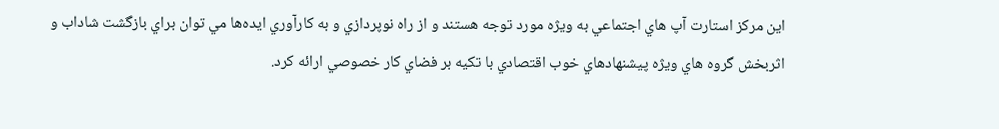اين مركز استارت آپ هاي اجتماعي به ويژه مورد توجه هستند و از راه نوپردازي و به كارآوري ايده‌ها مي توان براي بازگشت شاداب و اثربخش گروه هاي ويژه پيشنهادهاي خوب اقتصادي با تكيه بر فضاي كار خصوصي ارائه كرد.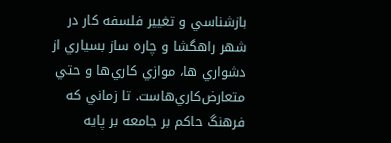بازشناسي و تغيير فلسفه كار در شهر راهگشا و چاره ساز بسياري از دشواري ها، موازي كاري‌ها و حتي متعارض‌كاري‌‌هاست. تا زماني كه فرهنگ حاكم بر جامعه بر پايه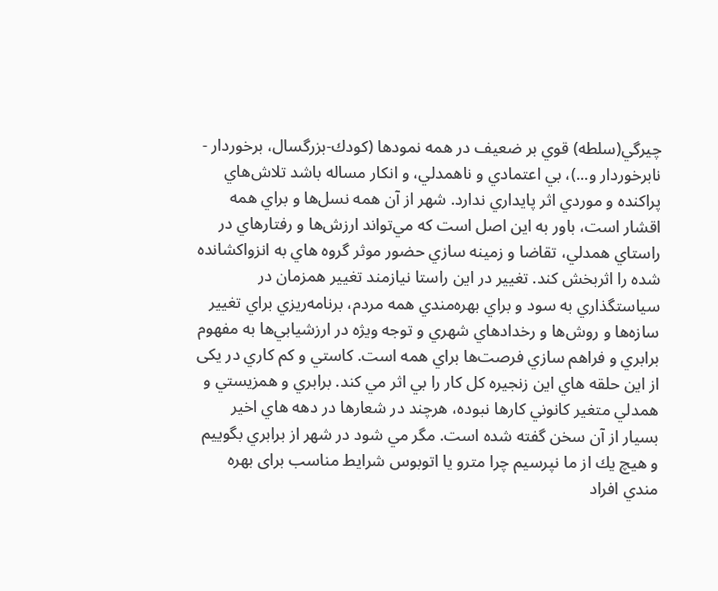چيرگي(سلطه) قوي بر ضعيف در همه نمودها (كودك-بزرگسال، برخوردار - نابرخوردار و...)، بي اعتمادي و ناهمدلي، و انكار مساله باشد تلاش‌هاي پراكنده و موردي اثر پايداري ندارد. شهر از آن همه نسل‌ها و براي همه اقشار است، باور به اين اصل است كه مي‌تواند ارزش‌ها و رفتارهاي در راستاي همدلي، تقاضا و زمينه سازي حضور موثر گروه هاي به انزواكشانده شده را اثربخش كند. تغيير در اين راستا نيازمند تغيير همزمان در سياستگذاري به سود و براي بهره‌مندي همه مردم، برنامه‌ريزي براي تغيير سازه‌ها و روش‌ها و رخدادهاي شهري و توجه ويژه در ارزشيابي‌ها به مفهوم برابري و فراهم سازي فرصت‌ها براي همه است. كاستي و كم كاري در يكی از اين حلقه هاي اين زنجيره كل كار را بي اثر مي كند. برابري و همزيستي و همدلي متغير كانوني كارها نبوده، هرچند در شعارها در دهه هاي اخیر بسيار از آن سخن گفته شده است. مگر مي شود در شهر از برابري بگوييم و هيچ يك از ما نپرسيم چرا مترو يا اتوبوس شرايط مناسب برای بهره مندي افراد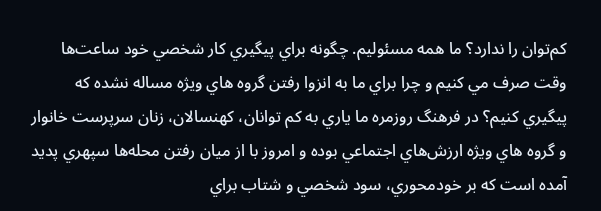كم‌توان را ندارد؟ ما همه مسئوليم. چگونه براي پيگيري كار شخصي خود ساعت‌ها وقت صرف مي كنيم و چرا براي ما به انزوا رفتن گروه هاي ويژه مساله نشده كه پيگيري كنيم؟ در فرهنگ روزمره ما ياري به كم توانان، كهنسالان، زنان سرپرست خانوار و گروه هاي ويژه ارزش‌هاي اجتماعي بوده و امروز با از ميان رفتن محله‌ها سپهري پديد آمده است كه بر خودمحوري، سود شخصي و شتاب براي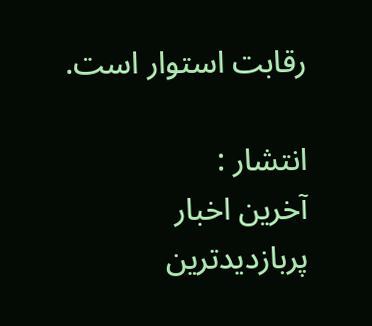رقابت استوار است.

انتشار :
آخرین اخبار
پربازدیدترین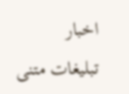اخبار
تبلیغات متنی